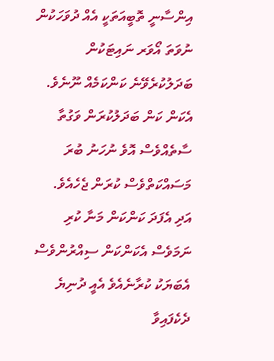އިންސާނީ ތޮބީއަތަކީ އެއް ދުވަހަކުން ނުވަތަ އޯވަރ ނައިޓަކުން ބަދަލުކުރެވޭނެ ކަންކަމެއް ނޫނެވެ. އެކަން ކަން ބަދަލުކުރަން ވަގުތާ ސާތެއްވެސް އޮވެ ނުހަނު ބުރަ މަސައްކަތްވެސް ކުރަން ޖެހެއެވެ. އަދި އެފަދަ ކަންކަން މަނާ ކުރި ނަމަވެސް އެކަންކަން ސިއްރުންވެސް އެބަޔަކު ކުރާނެއެވެ އެއީ ދުނިޔެ ދެކެފައިވާ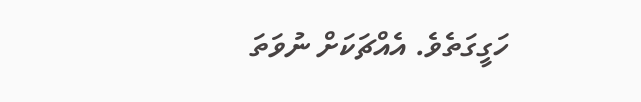ހަގީގަތެވެ. އެއްޗަކަށް ނުވަތަ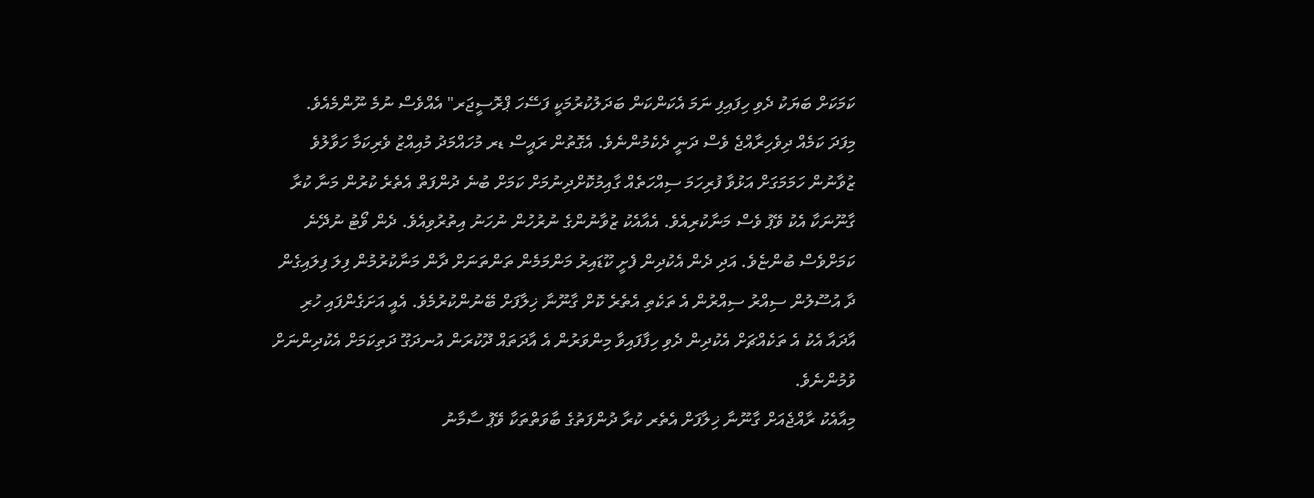ކަމަކަށް ބަޔަކު ދެވި ހިފައިފި ނަމަ އެކަންކަން ބަދަލުކުރުމަކީ ފަސޭހަ ޕްރޮސީޖަރ" އެއްވެސް ނުމެ ނޫންމެއެވެ.
މިފަދަ ކަމެއް ދިވެހިރާއްޖެ ވެސް ދަނީ ދެކެމުންނެވެ. އެގޮތުން ރައީސް ޑރ މުހައްމަދު މުއިއްޒު ވެރިކަމާ ހަވާލުވެ ޒުވާނުން ހަމަމަގަށް އަޅުވާ ފުރިހަމަ ސިއްހަތެއް ގާއިމުކޮށްދިނުމަށް ކަމަށް ބުނެ ދުންފަތް އެތެރެ ކުރުން މަނާ ކުރާ ގާނޫނަކާ އެކު ވޭޕު ވެސް މަނާކުރިއެވެ. އެއާއެކު ޒުވާނުންގެ ނުރުހުން ނުހަނު އިތުރުވިއެވެ. ދެން ވޯޓު ނުދޭނެ ކަމަށްވެސް ބުންޏެވެ. އަދި ދެން އެކުދިން ފެށީ ކޫޑައިރު މަންމަމެން ތަންތަނަށް ދާން މަނާކުރުމުން ފިލަ ފިލައިގެން ދާ އުސޫލުން ސިއްރު ސިއްރުން އެ ތަކެތި އެތެރެ ކޮށް ގާނޫނާ ޚިލާފަށް ބޭނުންކުރުމެވެ. އެއީ އަށަގެންފައި ހުރި އާދައާ އެކު އެ ތަކެއްޗަށް އެކުދިން ދެވި ހިފާފައިވާ މިންވަރުން އެ އާދަތައް ދޫކުރަން އުނދަގޫ ދަތިކަމަށް އެކުދިންނަށް ވުމުންނެވެ.
މިއާއެކު ރާއްޖެއަށް ގާނޫނާ ޚިލާފަށް އެތެރ ކުރާ ދުންފަތުގެ ބާވަތްތަކާ ވޭޕު ސާމާނު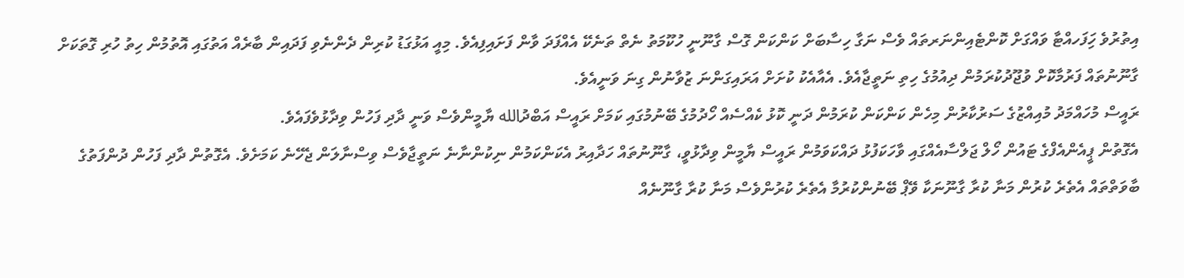އިތުރުވެ ހިަފަހއްޓާ ވައްގަށް ކޮންޓެއިންނަރތައް ވެސް ނަގާ ހިސާބަށް ކަންކަން ގޮސް ގާނޫނީ ހުކޫމަތު ނެތް ތަނެކޭ އެއްފަދަ ވާން ފަށައިފިއެވެ. މިއީ އަޅުގަޑު ކުރިން ދެންނެވި ފަދައިން ބާރެއް އަތުގައި އޮތުމުން ހިތު ހުރި ގޮތަކަށް ގާނޫނުތައް ފަރުމާކޮށް ވުޖޫދުކުރަމުން ދިއުމުގެ ހިތި ނަތީޖާއެވެ. އެއާއެކު ކުށަށް އަރައިގަންނަ ޒުވާނުން ގިނަ ވަނީއެވެ.
ރައީސް މުހައްމަދު މުއިއްޒުގެ ސަރުކާރުން މިހެން ކަންކަން ކުރަމުން ދަނީ ކޮޅު ކެއްސެއް ހޯދުމުގެ ބޭނުމުގައި ކަމަށް ރައީސް އަބްދުالله ޔާމީންވެސް ވަނީ ދާދި ފަހުން ވިދާޅުވެފައެވެ.
އެގޮތުން ޕީއެންއެފްގެ ޓައުން ހޯލް ޖަލްސާއެއްގައި ވާހަކަފުޅު ދައްކަވަމުން ރައީސް ޔާމީން ވިދާޅުވީ، ގާނޫނުތައް ހަދާއިރު އެކަންކަމުން ނިކުންނާނެ ނަތީޖާވެސް ވިސްނާލަން ޖެހޭނެ ކަމަށެވެ. އެގޮތުން ދާދި ފަހުން ދުންފަތުގެ ބާވަތްތައް އެތެރެ ކުރުން މަނާ ކުރާ ގާނޫނަކާ ވޭޕް ބޭނުންކުރުމާ އެތެރެ ކުރުންވެސް މަނާ ކުރާ ގާނޫނެއް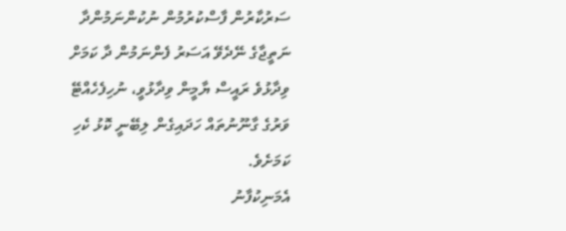ސަރުކާރުން ފާސްކުރުމުން ނުކުންނަމުންދާ ނަތީޖާގެ ނޭދެވޭ އަސަރު ފެންނަމުން ދާ ކަމަށް ވިދާޅުވެ ރައީސް ޔާމީން ވިދާޅުވީ، ނުހިފެހެއްޓޭ ވަރުގެ ގާނޫނުތައް ހަދައިގެން ލިބޭނީ ކޮޅު ކެހި ކަމަށެވެ.
އެމަނިކުފާނު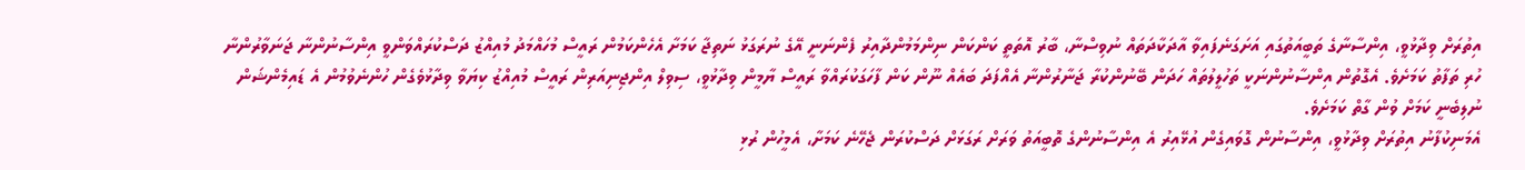އިތުރަށް ވިދާޅުވީ، އިންސާނާގެ ތަބީއަތުގައި އަށަގަނެފައިވާ އާދަކާދަތައް ނުވިސްނާ، ބާރު އޮތަތީ ކަންކަން ނިންމަމުންދާއިރު ފެންނަނީ އޭގެ ނުރަގަޅު ނަތިޖާ ކަމަށާ އެހެންކަމުން ރައީސް މުހައްމަދު މުއިއްޒު ދަސްކުރައްވަންވީ އިންސާނުންނާ ޖަނަވާރުންނާ ހުރި ތަފާތު ކަމަށެވެ. އެގޮތުން އިންސާނުންނަކީ ތަހުލީލުތައް ހަދަން ބޭނުންކުރާ ޖަނާރުންނާ އެއްފަދަ ބައެއް ނޫން ކަން ފާހަގަކުރައްވާ ރައީސް ޔާމީން ވިދާޅުވީ، ސިވިލް އިންޖިނިއަރިން ރައީސް މުއިއްޒު ކިޔަވާ ވިދާޅުވެގެން ހުންނެވުމުން އެ ޑައިމެންޝަން ނުލިބެނީ ކަމަށް ވުން ގާތް ކަމަށެވެ.
އެމަނިކުފާނު އިތުރަށް ވިދާޅުވީ، އިންސާނުން ގޮވައިގެން އުޅޭއިރު އެ އިންސާނުންގެ ތޮބީއަތު ވަރަށް ރަގަޅަށް ދަސްކުރަން ޖެހޭނެ ކަމަށާ، އެމީހުން ރުޅި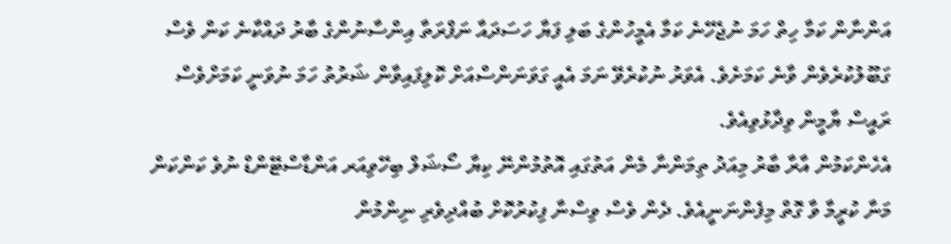އަންނާން ކަމާ ހިތް ހަމަ ނުޖެހޭނެ ކަމާ އެމީހުންގެ ބަލި ފަޔާ ހަސަދައާ ނަފްރަތާ އިންސާނުންގެ ބާރު ދައްކާނެ ކަން ވެސް ގަބޫލުކުރެވެން ވާނެ ކަމަށެވެ. އެވަރު ނުކުރެވޭ ނަމަ އެއީ ގަވަނަންސްއަށް ކޮލިފައިވާން ޝަރުތު ހަމަ ނުވަނީ ކަމަށްވެސް ރައީސް ޔާމީން ވިދާޅުވިއެވެ.
އެހެންކަމުން އާރާ ބާރު މިއަދު ތިމަންނާ މެން އަތުގައި އޮތުމުންނޭ ކިޔާ ސޯޝަލް ބިހޭވިއަރ އަންޑާސްޓޭންޑް ނުވެ ކަންކަން މަނާ ކުރީމާ ވާ ގޮތް މިފެންނަނީއެވެ. ދެން ވެސް ވިސްނާ ފިކުރުކޮށް ބުއްދިވެރި ނިންމުން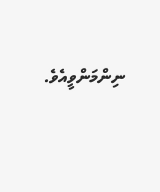ނިންމަންވީއެވެ.